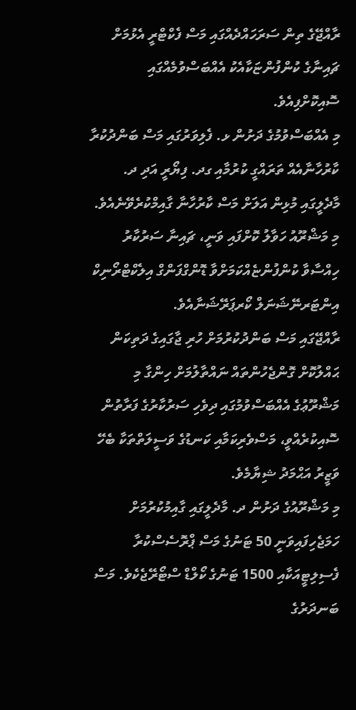ރާއްޖޭގެ ތިން ސަރަހައްދެއްގައި މަސް ފެކްޓްރީ އެޅުމަށް ޗައިނާގެ ކުންފުންޏަކާއެކު އެއްބަސްވުމެއްގައި ސޮއިކޮށްފިއެވެ.
މި އެއްބަސްވުމުގެ ދަށުން ޅ. ފެލިވަރުގައި މަސް ބަންދުކުރާ ކާރުހާނާއެއް ތަރައްގީ ކުރުމާއި ގދ. ފިޔޯރީ އަދި ދ. މާދެލީގައި މުޅިން އަލަށް މަސް ކާރުހާނާ ގާއިމްކުރެވޭނެއެވެ.
މި މަޝްރޫއު ހަވާލު ކޮށްފައި ވަނީ، ޗައިނާ ސަރުކާރު ހިއްސާވާ ކުންފުންޏެއްކަމަށްވާ ޑޮންގްފަންގް އިލެކްޓްރޯނިކް އިންޓަރނޭޝަނަލް ކޯރޕަރޭޝަނާއެވެ.
ރާއްޖޭގައި މަސް ބަންދުކުރުމަށް ހުރި ޖާގައިގެ ދަތިކަން ޙައްލުކޮށް ގޮންޖެހުންތައް ނައްތާލުމަށް ހިންގާ މި މަޝްރޫޢުގެ އެއްބަސްވުމުގައި ދިވެހި ސަރުކާރުގެ ފަރާތުން ސޮއިކުރެއްވީ، މަސްވެރިކަމާއި ކަނޑުގެ ވަސީލަތްތަކާ ބެހޭ ވަޒީރު އަޙްމަދު ޝިޔާމެވެ.
މި މަޝްރޫއުގެ ދަށުން ދ. މާދެލީގައި ގާއިމުކުރުމަށް ހަމަޖެހިފައިވަނީ 50 ޓަނުގެ މަސް ޕްރޮސެސްކުރާ ފެސިލިޓީއަކާއި 1500 ޓަނުގެ ކޯލްޑް ސްޓޯރޭޖެކެވެ. މަސް ބަނދަރުގެ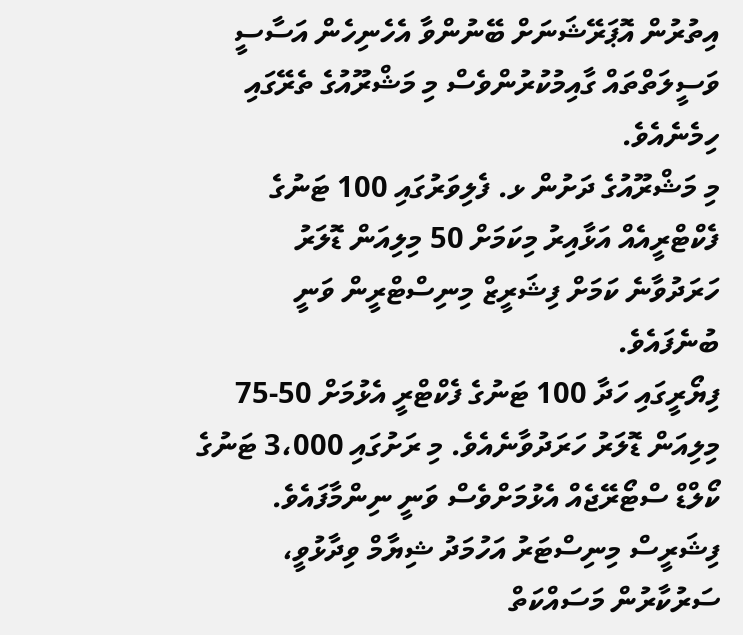އިތުރުން އޮޕަރޭޝަނަށް ބޭނުންވާ އެހެނިހެން އަސާސީ ވަސީލަތްތައް ގާއިމުކުރުންވެސް މި މަޝްރޫއުގެ ތެރޭގައި ހިމެނެއެވެ.
މި މަޝްރޫއުގެ ދަށުން ޅ. ފެލިވަރުގައި 100 ޓަނުގެ ފެކްޓްރީއެއް އަޅާއިރު މިކަމަށް 50 މިލިއަން ޑޮލަރު ހަރަދުވާނެ ކަމަށް ފިޝަރީޒް މިނިސްޓްރީން ވަނީ ބުނެފައެވެ.
ފިޔޯރީގައި ހަދާ 100 ޓަނުގެ ފެކްޓްރީ އެޅުމަށް 50-75 މިލިއަން ޑޮލަރު ހަރަދުވާނެއެވެ. މި ރަށުގައި 3،000 ޓަނުގެ ކޯލްޑް ސްޓޯރޭޖެއް އެޅުމަށްވެސް ވަނީ ނިންމާފައެވެ.
ފިޝަރީސް މިނިސްޓަރު އަހުމަދު ޝިޔާމް ވިދާޅުވީ، ސަރުކާރުން މަސައްކަތް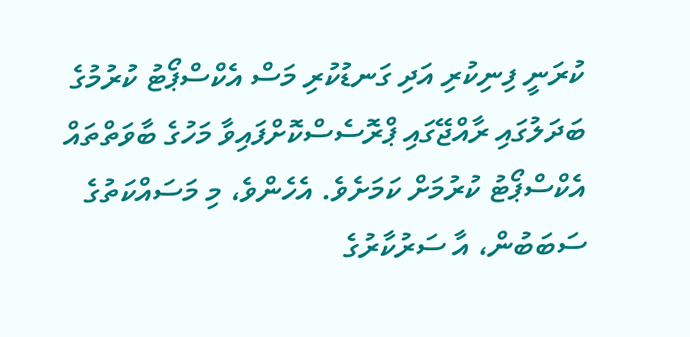ކުރަނީ ފިނިކުރި އަދި ގަނޑުކުރި މަސް އެކްސްޕޯޓު ކުރުމުގެ ބަދަލުގައި ރާއްޖޭގައި ޕްރޮސެސްކޮށްފައިވާ މަހުގެ ބާވަތްތައް އެކްސްޕޯޓު ކުރުމަށް ކަމަށެވެ. އެހެންވެ، މި މަސައްކަތުގެ ސަބަބުން، އާ ސަރުކާރުގެ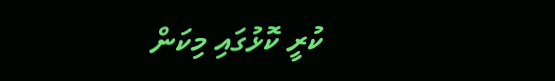ކުރީ ކޮޅުގައި މިކަން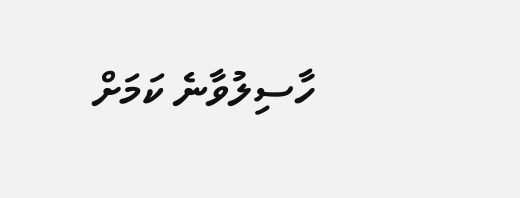ހާސިލުވާނެ ކަމަށް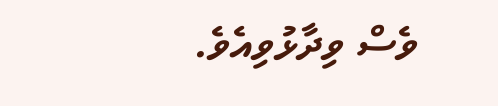ވެސް ވިދާޅުވިއެވެ.